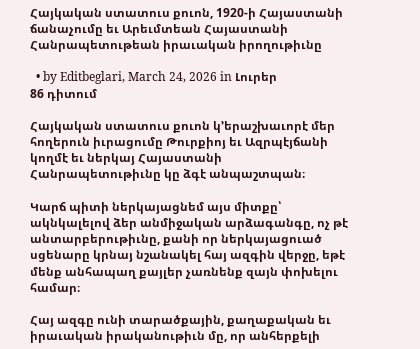Հայկական ստատուս քուոն, 1920-ի Հայաստանի ճանաչումը եւ Արեւմտեան Հայաստանի Հանրապետութեան իրաւական իրողութիւնը

  • by Editbeglari, March 24, 2026 in Լուրեր
86 դիտում

Հայկական ստատուս քուոն կ’երաշխաւորէ մեր հողերուն իւրացումը Թուրքիոյ եւ Ազրպէյճանի կողմէ եւ ներկայ Հայաստանի Հանրապետութիւնը կը ձգէ անպաշտպան։

Կարճ պիտի ներկայացնեմ այս միտքը՝ ակնկալելով ձեր անմիջական արձագանգը, ոչ թէ անտարբերութիւնը, քանի որ ներկայացուած սցենարը կրնայ նշանակել հայ ազգին վերջը, եթէ մենք անհապաղ քայլեր չառնենք զայն փոխելու համար։

Հայ ազգը ունի տարածքային, քաղաքական եւ իրաւական իրականութիւն մը, որ անհերքելի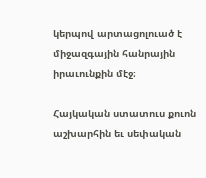կերպով արտացոլուած է միջազգային հանրային իրաւունքին մէջ։

Հայկական ստատուս քուոն աշխարհին եւ սեփական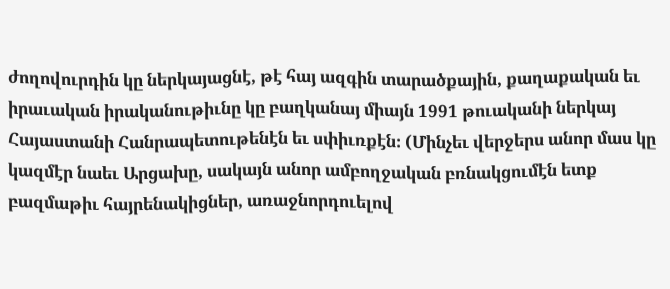ժողովուրդին կը ներկայացնէ, թէ հայ ազգին տարածքային, քաղաքական եւ իրաւական իրականութիւնը կը բաղկանայ միայն 1991 թուականի ներկայ Հայաստանի Հանրապետութենէն եւ սփիւռքէն։ (Մինչեւ վերջերս անոր մաս կը կազմէր նաեւ Արցախը, սակայն անոր ամբողջական բռնակցումէն ետք բազմաթիւ հայրենակիցներ, առաջնորդուելով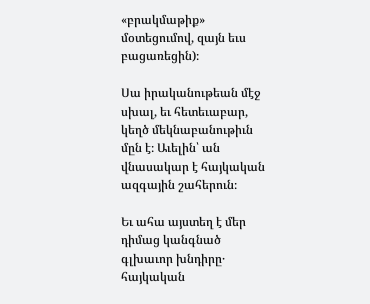«բրակմաթիք» մօտեցումով, զայն եւս բացառեցին)։

Սա իրականութեան մէջ սխալ, եւ հետեւաբար, կեղծ մեկնաբանութիւն մըն է։ Աւելին՝ ան վնասակար է հայկական ազգային շահերուն։

Եւ ահա այստեղ է մեր դիմաց կանգնած գլխաւոր խնդիրը․ հայկական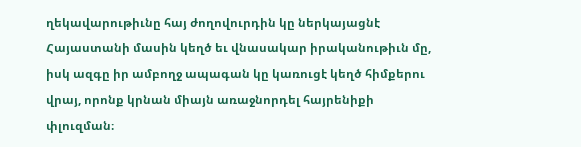ղեկավարութիւնը հայ ժողովուրդին կը ներկայացնէ Հայաստանի մասին կեղծ եւ վնասակար իրականութիւն մը, իսկ ազգը իր ամբողջ ապագան կը կառուցէ կեղծ հիմքերու վրայ, որոնք կրնան միայն առաջնորդել հայրենիքի փլուզման։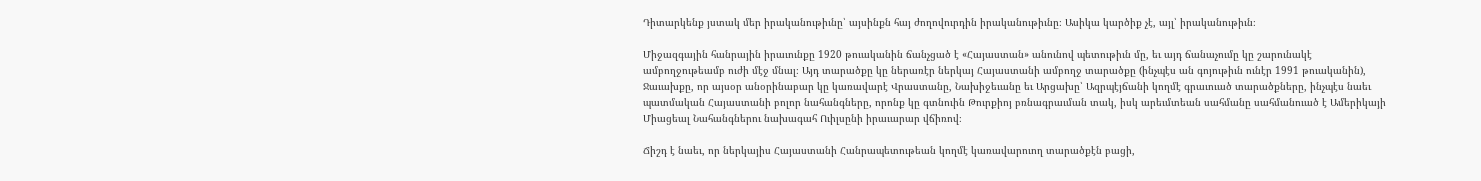Դիտարկենք յստակ մեր իրականութիւնը՝ այսինքն հայ ժողովուրդին իրականութիւնը։ Ասիկա կարծիք չէ, այլ՝ իրականութիւն։

Միջազգային հանրային իրաւունքը 1920 թուականին ճանչցած է «Հայաստան» անունով պետութիւն մը, եւ այդ ճանաչումը կը շարունակէ ամբողջութեամբ ուժի մէջ մնալ։ Այդ տարածքը կը ներառէր ներկայ Հայաստանի ամբողջ տարածքը (ինչպէս ան գոյութիւն ունէր 1991 թուականին), Ջաւախքը, որ այսօր անօրինաբար կը կառավարէ Վրաստանը, Նախիջեւանը եւ Արցախը՝ Ազրպէյճանի կողմէ գրաւուած տարածքները, ինչպէս նաեւ պատմական Հայաստանի բոլոր նահանգները, որոնք կը գտնուին Թուրքիոյ բռնագրաւման տակ, իսկ արեւմտեան սահմանը սահմանուած է Ամերիկայի Միացեալ Նահանգներու նախագահ Ուիլսընի իրաւարար վճիռով։

Ճիշդ է նաեւ, որ ներկայիս Հայաստանի Հանրապետութեան կողմէ կառավարուող տարածքէն բացի,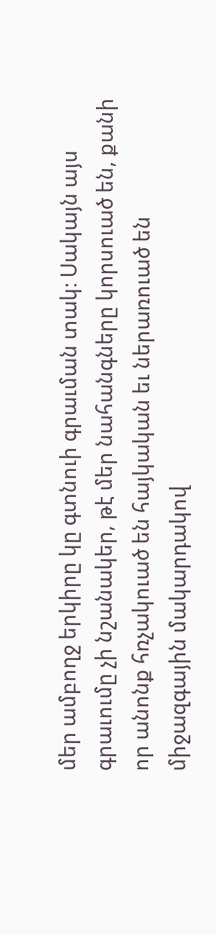մեր ամբողջ երկիրը կը գտնուի գրաւման տակ։ Սակայն այս գրաւումը չի նշանակեր, թէ մեր նահանգները կորսուած են, քանի որ անոնք հռչակուած են հայկական եւ ներառուած են միջազգային մակարդակով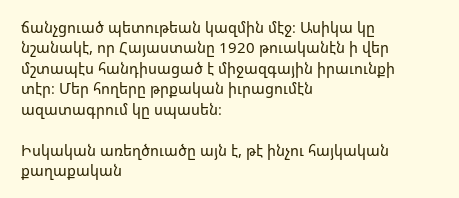ճանչցուած պետութեան կազմին մէջ։ Ասիկա կը նշանակէ, որ Հայաստանը 1920 թուականէն ի վեր մշտապէս հանդիսացած է միջազգային իրաւունքի տէր։ Մեր հողերը թրքական իւրացումէն ազատագրում կը սպասեն։

Իսկական առեղծուածը այն է, թէ ինչու հայկական քաղաքական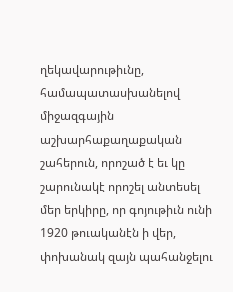ղեկավարութիւնը, համապատասխանելով միջազգային աշխարհաքաղաքական շահերուն, որոշած է եւ կը շարունակէ որոշել անտեսել մեր երկիրը, որ գոյութիւն ունի 1920 թուականէն ի վեր, փոխանակ զայն պահանջելու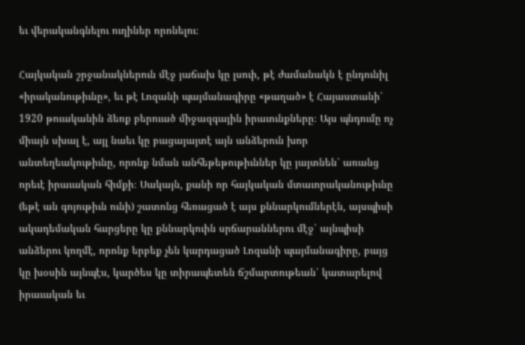եւ վերականգնելու ուղիներ որոնելու։

Հայկական շրջանակներուն մէջ յաճախ կը լսուի, թէ ժամանակն է ընդունիլ «իրականութիւնը», եւ թէ Լոզանի պայմանագիրը «թաղած» է Հայաստանի՝ 1920 թուականին ձեռք բերուած միջազգային իրաւունքները։ Այս պնդումը ոչ միայն սխալ է, այլ նաեւ կը բացայայտէ այն անձերուն խոր անտեղեակութիւնը, որոնք նման անհեթեթութիւններ կը յայտնեն՝ առանց որեւէ իրաւական հիմքի։ Սակայն, քանի որ հայկական մտաւորականութիւնը (եթէ ան գոյութիւն ունի) շատոնց հեռացած է այս քննարկումներէն, այսպիսի ակադեմական հարցերը կը քննարկուին սրճարաններու մէջ՝ այնպիսի անձերու կողմէ, որոնք երբեք չեն կարդացած Լոզանի պայմանագիրը, բայց կը խօսին այնպէս, կարծես կը տիրապետեն ճշմարտութեան՝ կատարելով իրաւական եւ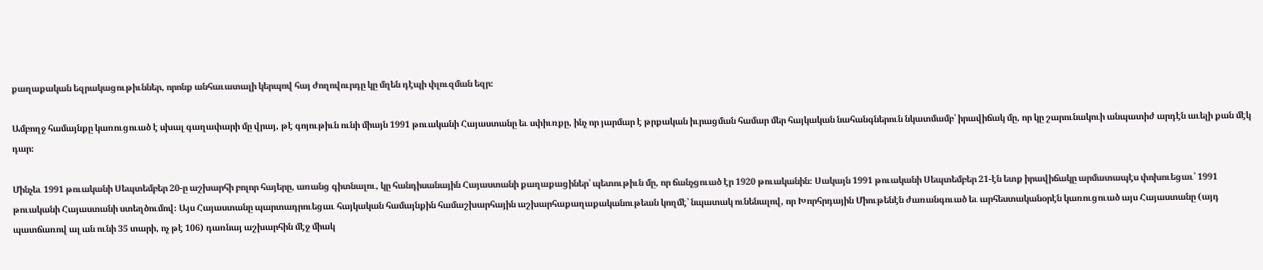քաղաքական եզրակացութիւններ, որոնք անհաւատալի կերպով հայ ժողովուրդը կը մղեն դէպի փլուզման եզր։

Ամբողջ համայնքը կառուցուած է սխալ գաղափարի մը վրայ, թէ գոյութիւն ունի միայն 1991 թուականի Հայաստանը եւ սփիւռքը, ինչ որ յարմար է թրքական իւրացման համար մեր հայկական նահանգներուն նկատմամբ՝ իրավիճակ մը, որ կը շարունակուի անպատիժ արդէն աւելի քան մէկ դար։

Մինչեւ 1991 թուականի Սեպտեմբեր 20-ը աշխարհի բոլոր հայերը, առանց գիտնալու, կը հանդիսանային Հայաստանի քաղաքացիներ՝ պետութիւն մը, որ ճանչցուած էր 1920 թուականին։ Սակայն 1991 թուականի Սեպտեմբեր 21-էն ետք իրավիճակը արմատապէս փոխուեցաւ՝ 1991 թուականի Հայաստանի ստեղծումով։ Այս Հայաստանը պարտադրուեցաւ հայկական համայնքին համաշխարհային աշխարհաքաղաքականութեան կողմէ՝ նպատակ ունենալով, որ Խորհրդային Միութենէն ժառանգուած եւ արհեստականօրէն կառուցուած այս Հայաստանը (այդ պատճառով ալ ան ունի 35 տարի, ոչ թէ 106) դառնայ աշխարհին մէջ միակ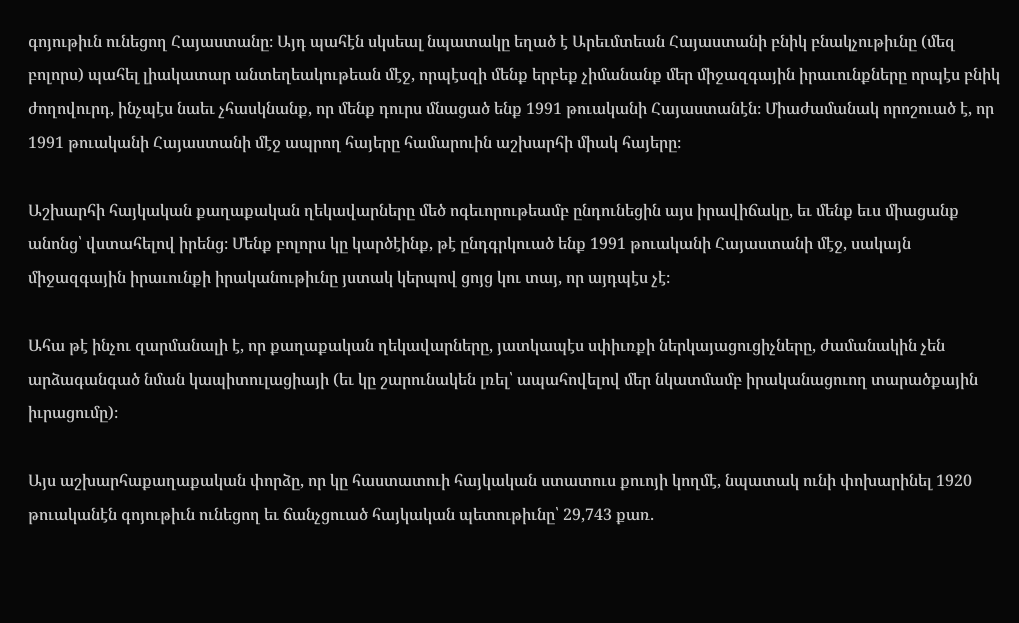գոյութիւն ունեցող Հայաստանը։ Այդ պահէն սկսեալ նպատակը եղած է Արեւմտեան Հայաստանի բնիկ բնակչութիւնը (մեզ բոլորս) պահել լիակատար անտեղեակութեան մէջ, որպէսզի մենք երբեք չիմանանք մեր միջազգային իրաւունքները որպէս բնիկ ժողովուրդ, ինչպէս նաեւ չհասկնանք, որ մենք դուրս մնացած ենք 1991 թուականի Հայաստանէն։ Միաժամանակ որոշուած է, որ 1991 թուականի Հայաստանի մէջ ապրող հայերը համարուին աշխարհի միակ հայերը։

Աշխարհի հայկական քաղաքական ղեկավարները մեծ ոգեւորութեամբ ընդունեցին այս իրավիճակը, եւ մենք եւս միացանք անոնց՝ վստահելով իրենց։ Մենք բոլորս կը կարծէինք, թէ ընդգրկուած ենք 1991 թուականի Հայաստանի մէջ, սակայն միջազգային իրաւունքի իրականութիւնը յստակ կերպով ցոյց կու տայ, որ այդպէս չէ։

Ահա թէ ինչու զարմանալի է, որ քաղաքական ղեկավարները, յատկապէս սփիւռքի ներկայացուցիչները, ժամանակին չեն արձագանգած նման կապիտուլացիայի (եւ կը շարունակեն լռել՝ ապահովելով մեր նկատմամբ իրականացուող տարածքային իւրացումը)։

Այս աշխարհաքաղաքական փորձը, որ կը հաստատուի հայկական ստատուս քուոյի կողմէ, նպատակ ունի փոխարինել 1920 թուականէն գոյութիւն ունեցող եւ ճանչցուած հայկական պետութիւնը՝ 29,743 քառ.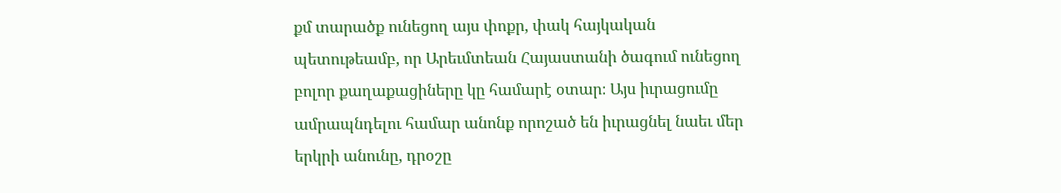քմ տարածք ունեցող այս փոքր, փակ հայկական պետութեամբ, որ Արեւմտեան Հայաստանի ծագում ունեցող բոլոր քաղաքացիները կը համարէ օտար։ Այս իւրացումը ամրապնդելու համար անոնք որոշած են իւրացնել նաեւ մեր երկրի անունը, դրօշը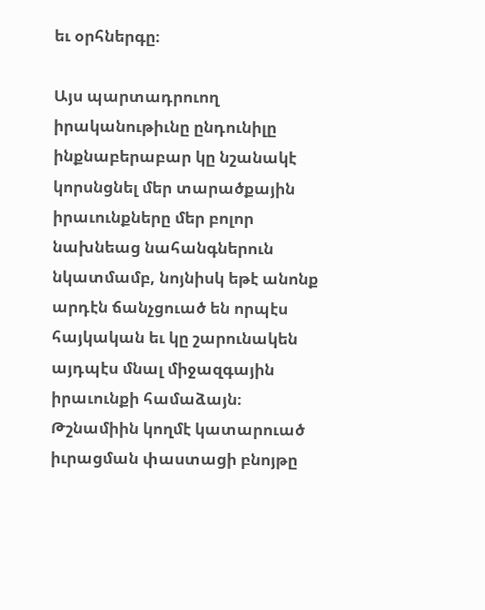եւ օրհներգը։

Այս պարտադրուող իրականութիւնը ընդունիլը ինքնաբերաբար կը նշանակէ կորսնցնել մեր տարածքային իրաւունքները մեր բոլոր նախնեաց նահանգներուն նկատմամբ, նոյնիսկ եթէ անոնք արդէն ճանչցուած են որպէս հայկական եւ կը շարունակեն այդպէս մնալ միջազգային իրաւունքի համաձայն։ Թշնամիին կողմէ կատարուած իւրացման փաստացի բնոյթը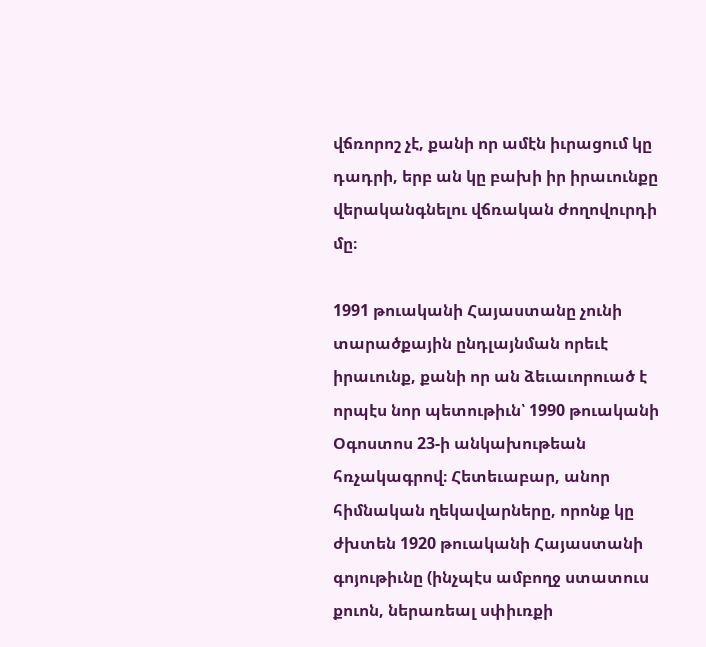վճռորոշ չէ, քանի որ ամէն իւրացում կը դադրի, երբ ան կը բախի իր իրաւունքը վերականգնելու վճռական ժողովուրդի մը։

1991 թուականի Հայաստանը չունի տարածքային ընդլայնման որեւէ իրաւունք, քանի որ ան ձեւաւորուած է որպէս նոր պետութիւն՝ 1990 թուականի Օգոստոս 23-ի անկախութեան հռչակագրով։ Հետեւաբար, անոր հիմնական ղեկավարները, որոնք կը ժխտեն 1920 թուականի Հայաստանի գոյութիւնը (ինչպէս ամբողջ ստատուս քուոն, ներառեալ սփիւռքի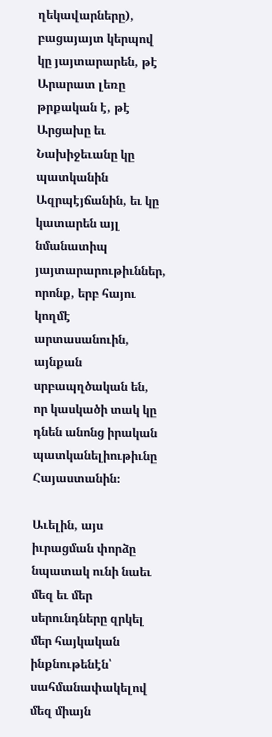ղեկավարները), բացայայտ կերպով կը յայտարարեն, թէ Արարատ լեռը թրքական է, թէ Արցախը եւ Նախիջեւանը կը պատկանին Ազրպէյճանին, եւ կը կատարեն այլ նմանատիպ յայտարարութիւններ, որոնք, երբ հայու կողմէ արտասանուին, այնքան սրբապղծական են, որ կասկածի տակ կը դնեն անոնց իրական պատկանելիութիւնը Հայաստանին։

Աւելին, այս իւրացման փորձը նպատակ ունի նաեւ մեզ եւ մեր սերունդները զրկել մեր հայկական ինքնութենէն՝ սահմանափակելով մեզ միայն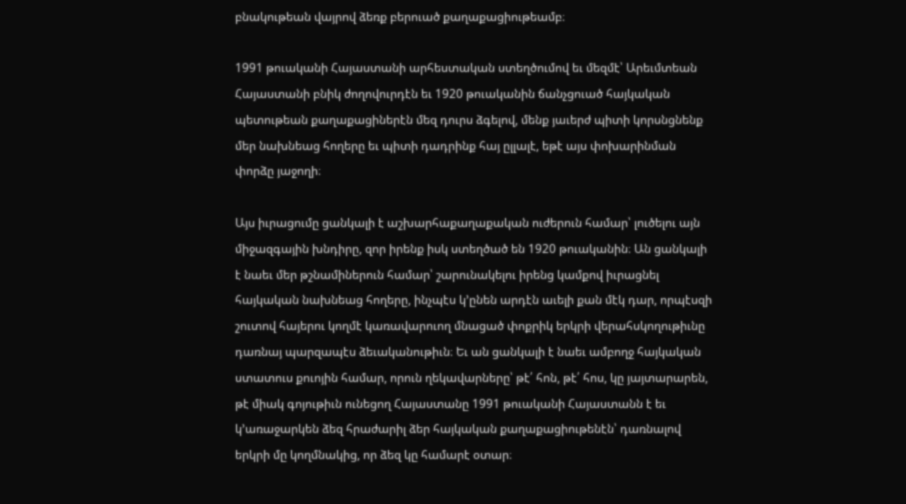բնակութեան վայրով ձեռք բերուած քաղաքացիութեամբ։

1991 թուականի Հայաստանի արհեստական ստեղծումով եւ մեզմէ՝ Արեւմտեան Հայաստանի բնիկ ժողովուրդէն եւ 1920 թուականին ճանչցուած հայկական պետութեան քաղաքացիներէն մեզ դուրս ձգելով, մենք յաւերժ պիտի կորսնցնենք մեր նախնեաց հողերը եւ պիտի դադրինք հայ ըլլալէ, եթէ այս փոխարինման փորձը յաջողի։

Այս իւրացումը ցանկալի է աշխարհաքաղաքական ուժերուն համար՝ լուծելու այն միջազգային խնդիրը, զոր իրենք իսկ ստեղծած են 1920 թուականին։ Ան ցանկալի է նաեւ մեր թշնամիներուն համար՝ շարունակելու իրենց կամքով իւրացնել հայկական նախնեաց հողերը, ինչպէս կ՚ընեն արդէն աւելի քան մէկ դար, որպէսզի շուտով հայերու կողմէ կառավարուող մնացած փոքրիկ երկրի վերահսկողութիւնը դառնայ պարզապէս ձեւականութիւն։ Եւ ան ցանկալի է նաեւ ամբողջ հայկական ստատուս քուոյին համար, որուն ղեկավարները՝ թէ՛ հոն, թէ՛ հոս, կը յայտարարեն, թէ միակ գոյութիւն ունեցող Հայաստանը 1991 թուականի Հայաստանն է եւ կ՚առաջարկեն ձեզ հրաժարիլ ձեր հայկական քաղաքացիութենէն՝ դառնալով երկրի մը կողմնակից, որ ձեզ կը համարէ օտար։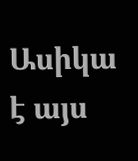Ասիկա է այս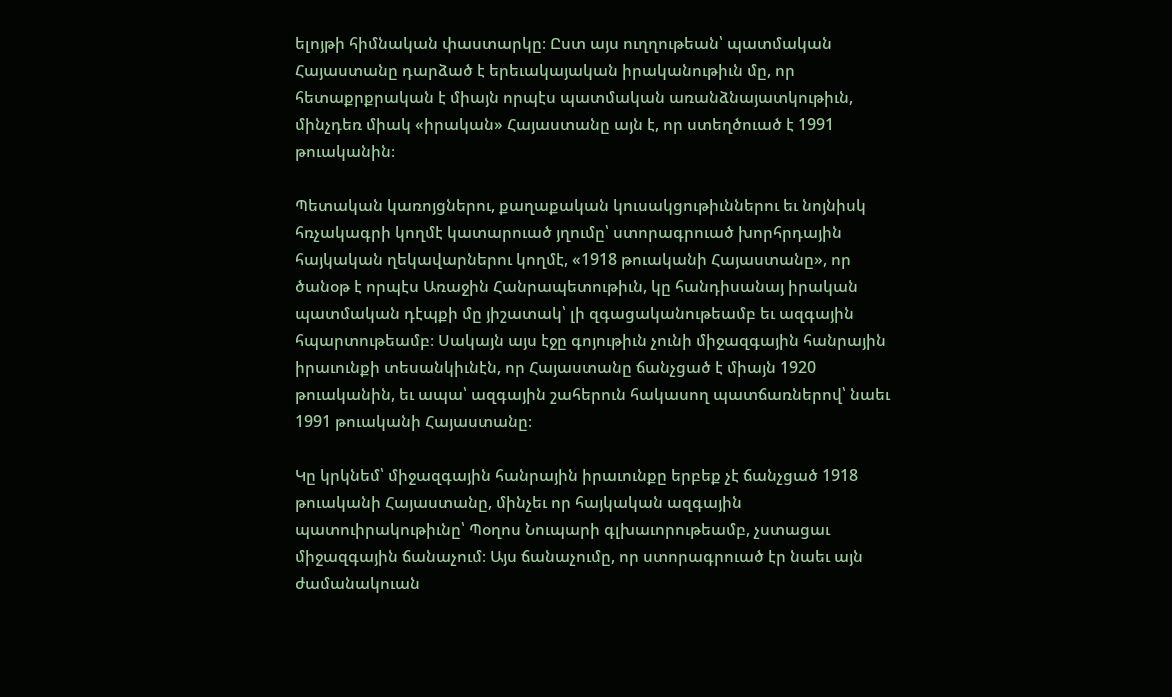ելոյթի հիմնական փաստարկը։ Ըստ այս ուղղութեան՝ պատմական Հայաստանը դարձած է երեւակայական իրականութիւն մը, որ հետաքրքրական է միայն որպէս պատմական առանձնայատկութիւն, մինչդեռ միակ «իրական» Հայաստանը այն է, որ ստեղծուած է 1991 թուականին։

Պետական կառոյցներու, քաղաքական կուսակցութիւններու եւ նոյնիսկ հռչակագրի կողմէ կատարուած յղումը՝ ստորագրուած խորհրդային հայկական ղեկավարներու կողմէ, «1918 թուականի Հայաստանը», որ ծանօթ է որպէս Առաջին Հանրապետութիւն, կը հանդիսանայ իրական պատմական դէպքի մը յիշատակ՝ լի զգացականութեամբ եւ ազգային հպարտութեամբ։ Սակայն այս էջը գոյութիւն չունի միջազգային հանրային իրաւունքի տեսանկիւնէն, որ Հայաստանը ճանչցած է միայն 1920 թուականին, եւ ապա՝ ազգային շահերուն հակասող պատճառներով՝ նաեւ 1991 թուականի Հայաստանը։

Կը կրկնեմ՝ միջազգային հանրային իրաւունքը երբեք չէ ճանչցած 1918 թուականի Հայաստանը, մինչեւ որ հայկական ազգային պատուիրակութիւնը՝ Պօղոս Նուպարի գլխաւորութեամբ, չստացաւ միջազգային ճանաչում։ Այս ճանաչումը, որ ստորագրուած էր նաեւ այն ժամանակուան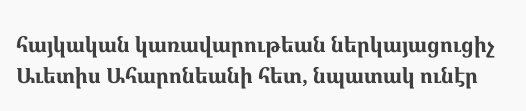հայկական կառավարութեան ներկայացուցիչ Աւետիս Ահարոնեանի հետ, նպատակ ունէր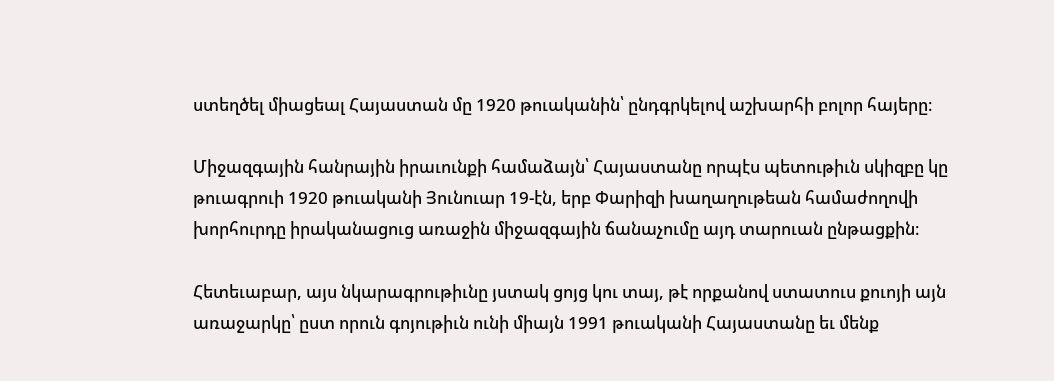ստեղծել միացեալ Հայաստան մը 1920 թուականին՝ ընդգրկելով աշխարհի բոլոր հայերը։

Միջազգային հանրային իրաւունքի համաձայն՝ Հայաստանը որպէս պետութիւն սկիզբը կը թուագրուի 1920 թուականի Յունուար 19-էն, երբ Փարիզի խաղաղութեան համաժողովի խորհուրդը իրականացուց առաջին միջազգային ճանաչումը այդ տարուան ընթացքին։

Հետեւաբար, այս նկարագրութիւնը յստակ ցոյց կու տայ, թէ որքանով ստատուս քուոյի այն առաջարկը՝ ըստ որուն գոյութիւն ունի միայն 1991 թուականի Հայաստանը եւ մենք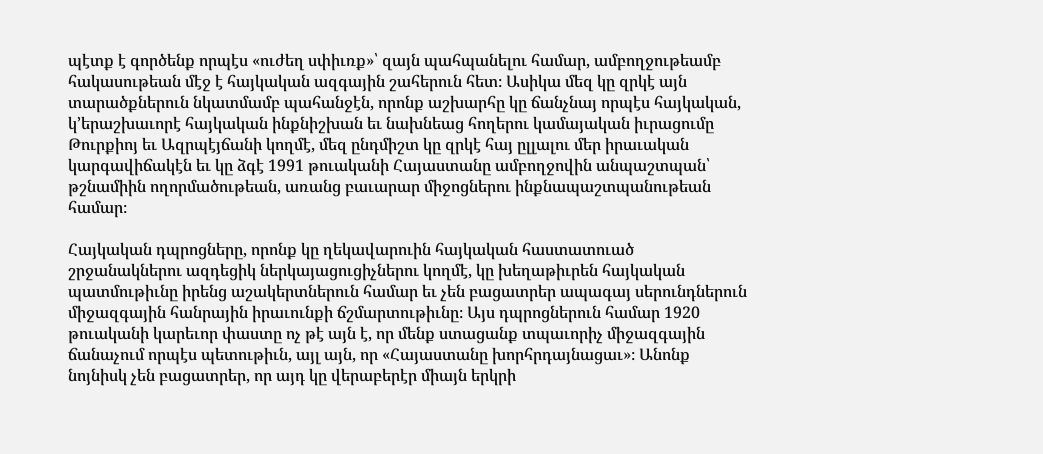պէտք է գործենք որպէս «ուժեղ սփիւռք»՝ զայն պահպանելու համար, ամբողջութեամբ հակասութեան մէջ է հայկական ազգային շահերուն հետ։ Ասիկա մեզ կը զրկէ այն տարածքներուն նկատմամբ պահանջէն, որոնք աշխարհը կը ճանչնայ որպէս հայկական, կ’երաշխաւորէ հայկական ինքնիշխան եւ նախնեաց հողերու կամայական իւրացումը Թուրքիոյ եւ Ազրպէյճանի կողմէ, մեզ ընդմիշտ կը զրկէ հայ ըլլալու մեր իրաւական կարգավիճակէն եւ կը ձգէ 1991 թուականի Հայաստանը ամբողջովին անպաշտպան՝ թշնամիին ողորմածութեան, առանց բաւարար միջոցներու ինքնապաշտպանութեան համար։

Հայկական դպրոցները, որոնք կը ղեկավարուին հայկական հաստատուած շրջանակներու ազդեցիկ ներկայացուցիչներու կողմէ, կը խեղաթիւրեն հայկական պատմութիւնը իրենց աշակերտներուն համար եւ չեն բացատրեր ապագայ սերունդներուն միջազգային հանրային իրաւունքի ճշմարտութիւնը։ Այս դպրոցներուն համար 1920 թուականի կարեւոր փաստը ոչ թէ այն է, որ մենք ստացանք տպաւորիչ միջազգային ճանաչում որպէս պետութիւն, այլ այն, որ «Հայաստանը խորհրդայնացաւ»։ Անոնք նոյնիսկ չեն բացատրեր, որ այդ կը վերաբերէր միայն երկրի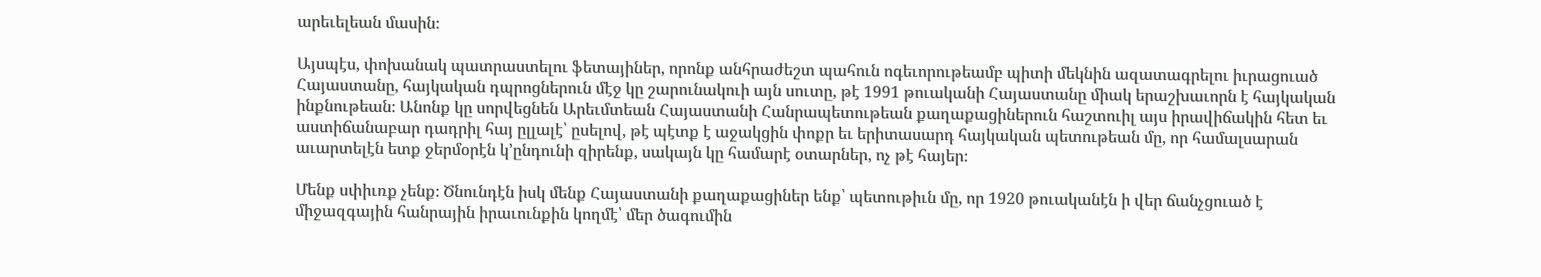արեւելեան մասին։

Այսպէս, փոխանակ պատրաստելու ֆետայիներ, որոնք անհրաժեշտ պահուն ոգեւորութեամբ պիտի մեկնին ազատագրելու իւրացուած Հայաստանը, հայկական դպրոցներուն մէջ կը շարունակուի այն սուտը, թէ 1991 թուականի Հայաստանը միակ երաշխաւորն է հայկական ինքնութեան։ Անոնք կը սորվեցնեն Արեւմտեան Հայաստանի Հանրապետութեան քաղաքացիներուն հաշտուիլ այս իրավիճակին հետ եւ աստիճանաբար դադրիլ հայ ըլլալէ՝ ըսելով, թէ պէտք է աջակցին փոքր եւ երիտասարդ հայկական պետութեան մը, որ համալսարան աւարտելէն ետք ջերմօրէն կ’ընդունի զիրենք, սակայն կը համարէ օտարներ, ոչ թէ հայեր։

Մենք սփիւռք չենք։ Ծնունդէն իսկ մենք Հայաստանի քաղաքացիներ ենք՝ պետութիւն մը, որ 1920 թուականէն ի վեր ճանչցուած է միջազգային հանրային իրաւունքին կողմէ՝ մեր ծագումին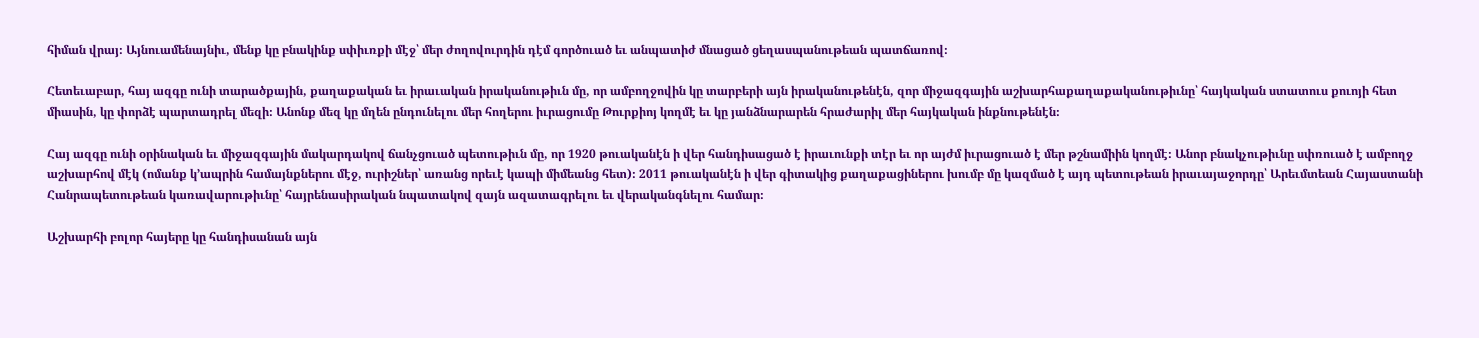հիման վրայ։ Այնուամենայնիւ, մենք կը բնակինք սփիւռքի մէջ՝ մեր ժողովուրդին դէմ գործուած եւ անպատիժ մնացած ցեղասպանութեան պատճառով։

Հետեւաբար, հայ ազգը ունի տարածքային, քաղաքական եւ իրաւական իրականութիւն մը, որ ամբողջովին կը տարբերի այն իրականութենէն, զոր միջազգային աշխարհաքաղաքականութիւնը՝ հայկական ստատուս քուոյի հետ միասին, կը փորձէ պարտադրել մեզի։ Անոնք մեզ կը մղեն ընդունելու մեր հողերու իւրացումը Թուրքիոյ կողմէ եւ կը յանձնարարեն հրաժարիլ մեր հայկական ինքնութենէն։

Հայ ազգը ունի օրինական եւ միջազգային մակարդակով ճանչցուած պետութիւն մը, որ 1920 թուականէն ի վեր հանդիսացած է իրաւունքի տէր եւ որ այժմ իւրացուած է մեր թշնամիին կողմէ։ Անոր բնակչութիւնը սփռուած է ամբողջ աշխարհով մէկ (ոմանք կ՚ապրին համայնքներու մէջ, ուրիշներ՝ առանց որեւէ կապի միմեանց հետ)։ 2011 թուականէն ի վեր գիտակից քաղաքացիներու խումբ մը կազմած է այդ պետութեան իրաւայաջորդը՝ Արեւմտեան Հայաստանի Հանրապետութեան կառավարութիւնը՝ հայրենասիրական նպատակով զայն ազատագրելու եւ վերականգնելու համար։

Աշխարհի բոլոր հայերը կը հանդիսանան այն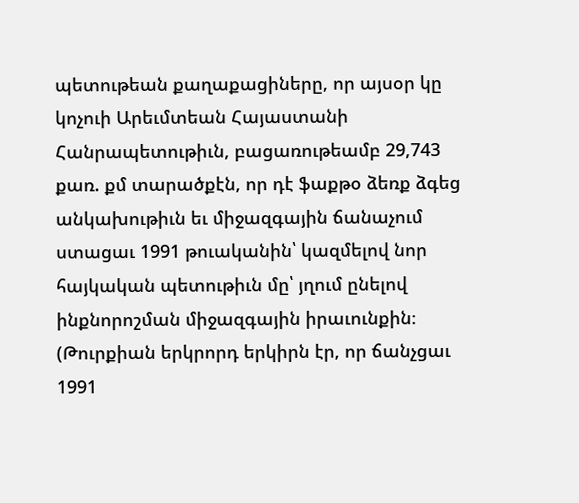պետութեան քաղաքացիները, որ այսօր կը կոչուի Արեւմտեան Հայաստանի Հանրապետութիւն, բացառութեամբ 29,743 քառ. քմ տարածքէն, որ դէ ֆաքթօ ձեռք ձգեց անկախութիւն եւ միջազգային ճանաչում ստացաւ 1991 թուականին՝ կազմելով նոր հայկական պետութիւն մը՝ յղում ընելով ինքնորոշման միջազգային իրաւունքին։ (Թուրքիան երկրորդ երկիրն էր, որ ճանչցաւ 1991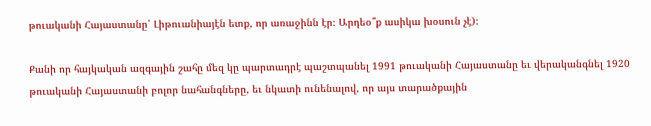թուականի Հայաստանը՝ Լիթուանիայէն ետք, որ առաջինն էր։ Արդեօ՞ք ասիկա խօսուն չէ)։

Քանի որ հայկական ազգային շահը մեզ կը պարտադրէ պաշտպանել 1991 թուականի Հայաստանը եւ վերականգնել 1920 թուականի Հայաստանի բոլոր նահանգները, եւ նկատի ունենալով, որ այս տարածքային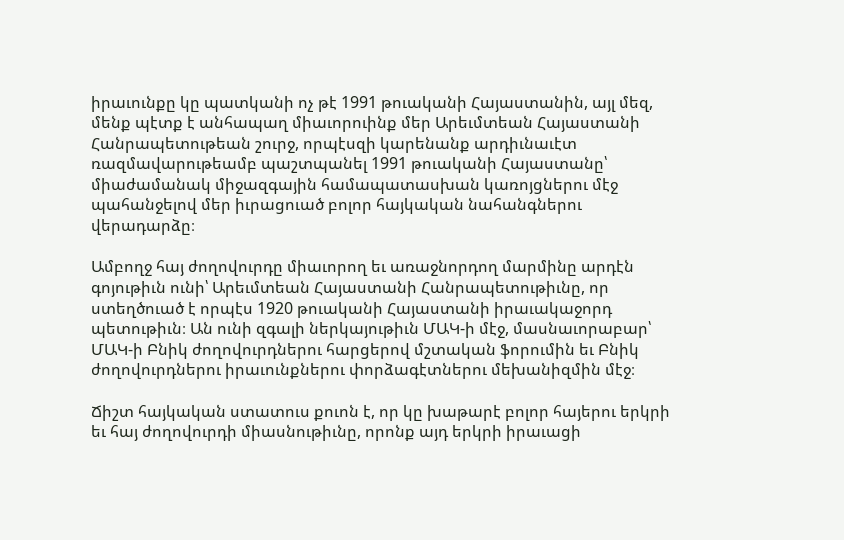իրաւունքը կը պատկանի ոչ թէ 1991 թուականի Հայաստանին, այլ մեզ, մենք պէտք է անհապաղ միաւորուինք մեր Արեւմտեան Հայաստանի Հանրապետութեան շուրջ, որպէսզի կարենանք արդիւնաւէտ ռազմավարութեամբ պաշտպանել 1991 թուականի Հայաստանը՝ միաժամանակ միջազգային համապատասխան կառոյցներու մէջ պահանջելով մեր իւրացուած բոլոր հայկական նահանգներու վերադարձը։

Ամբողջ հայ ժողովուրդը միաւորող եւ առաջնորդող մարմինը արդէն գոյութիւն ունի՝ Արեւմտեան Հայաստանի Հանրապետութիւնը, որ ստեղծուած է որպէս 1920 թուականի Հայաստանի իրաւակաջորդ պետութիւն։ Ան ունի զգալի ներկայութիւն ՄԱԿ-ի մէջ, մասնաւորաբար՝ ՄԱԿ-ի Բնիկ ժողովուրդներու հարցերով մշտական ֆորումին եւ Բնիկ ժողովուրդներու իրաւունքներու փորձագէտներու մեխանիզմին մէջ։

Ճիշտ հայկական ստատուս քուոն է, որ կը խաթարէ բոլոր հայերու երկրի եւ հայ ժողովուրդի միասնութիւնը, որոնք այդ երկրի իրաւացի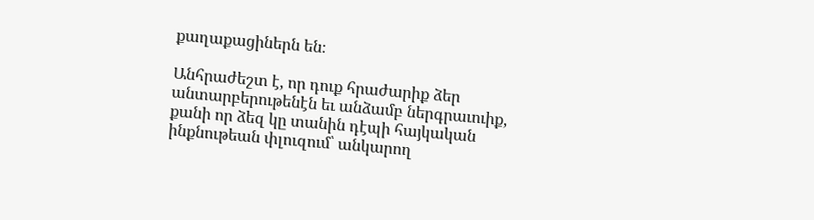քաղաքացիներն են։

Անհրաժեշտ է, որ դուք հրաժարիք ձեր անտարբերութենէն եւ անձամբ ներգրաւուիք, քանի որ ձեզ կը տանին դէպի հայկական ինքնութեան փլուզում՝ անկարող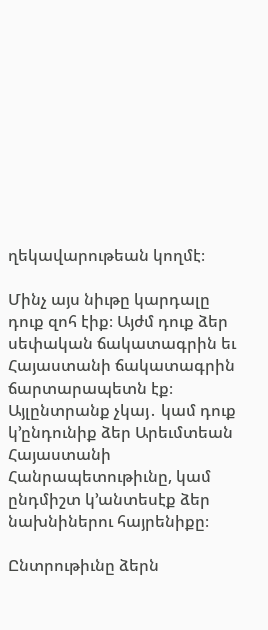ղեկավարութեան կողմէ։

Մինչ այս նիւթը կարդալը դուք զոհ էիք։ Այժմ դուք ձեր սեփական ճակատագրին եւ Հայաստանի ճակատագրին ճարտարապետն էք։ Այլընտրանք չկայ․ կամ դուք կ՚ընդունիք ձեր Արեւմտեան Հայաստանի Հանրապետութիւնը, կամ ընդմիշտ կ’անտեսէք ձեր նախնիներու հայրենիքը։

Ընտրութիւնը ձերն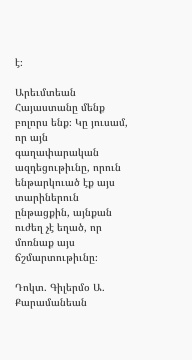է։

Արեւմտեան Հայաստանը մենք բոլորս ենք։ Կը յուսամ, որ այն գաղափարական ազդեցութիւնը, որուն ենթարկուած էք այս տարիներուն ընթացքին, այնքան ուժեղ չէ եղած, որ մոռնաք այս ճշմարտութիւնը։

Դոկտ. Գիլերմօ Ա. Քարամանեան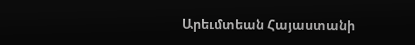Արեւմտեան Հայաստանի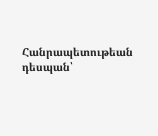Հանրապետութեան դեսպան՝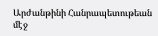Արժանթինի Հանրապետութեան մէջ